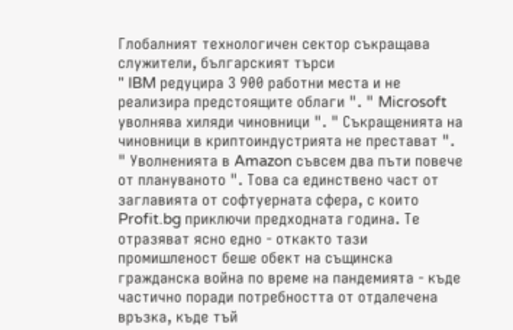Глобалният технологичен сектор съкращава служители, българският търси
" IBM редуцира 3 900 работни места и не реализира предстоящите облаги ". " Microsoft уволнява хиляди чиновници ". " Съкращенията на чиновници в криптоиндустрията не престават ". " Уволненията в Amazon съвсем два пъти повече от плануваното ". Това са единствено част от заглавията от софтуерната сфера, с които Profit.bg приключи предходната година. Те отразяват ясно едно - откакто тази промишленост беше обект на същинска гражданска война по време на пандемията - къде частично поради потребността от отдалечена връзка, къде тъй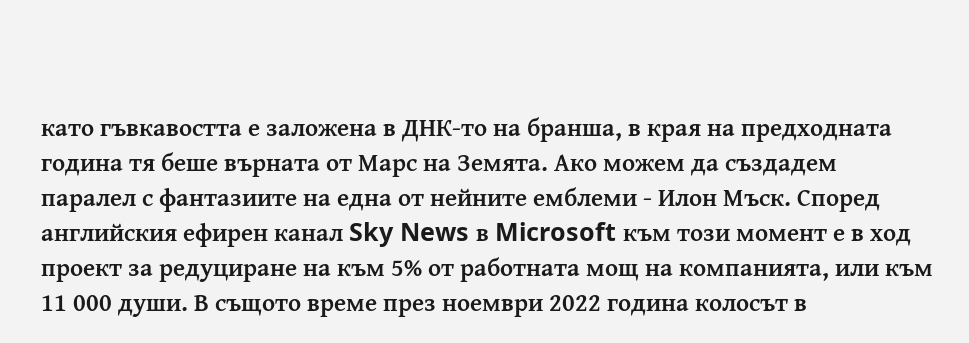като гъвкавостта е заложена в ДНК-то на бранша, в края на предходната година тя беше върната от Марс на Земята. Ако можем да създадем паралел с фантазиите на една от нейните емблеми - Илон Мъск. Според английския ефирен канал Sky News в Microsoft към този момент е в ход проект за редуциране на към 5% от работната мощ на компанията, или към 11 000 души. В същото време през ноември 2022 година колосът в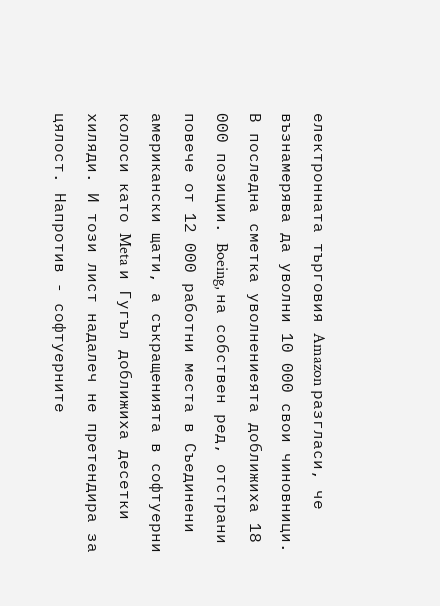електронната търговия Amazon разгласи, че възнамерява да уволни 10 000 свои чиновници. В последна сметка уволнениеята доближиха 18 000 позиции. Boeing, на собствен ред, отстрани повече от 12 000 работни места в Съединени американски щати, а съкращенията в софтуерни колоси като Meta и Гугъл доближиха десетки хиляди. И този лист надалеч не претендира за цялост. Напротив - софтуерните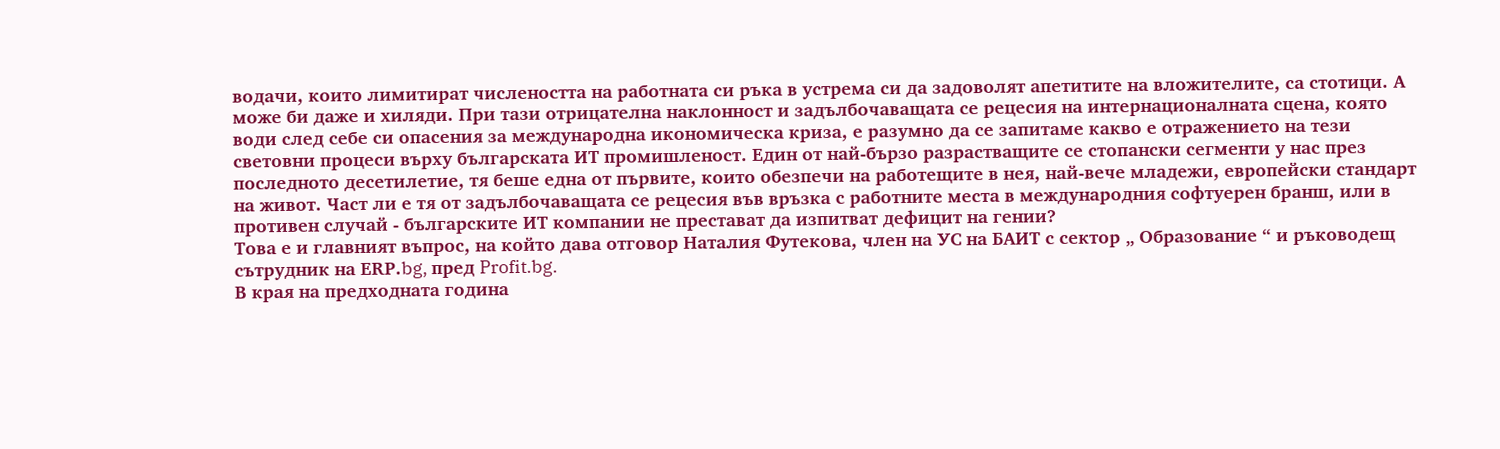водачи, които лимитират числеността на работната си ръка в устрема си да задоволят апетитите на вложителите, са стотици. А може би даже и хиляди. При тази отрицателна наклонност и задълбочаващата се рецесия на интернационалната сцена, която води след себе си опасения за международна икономическа криза, е разумно да се запитаме какво е отражението на тези световни процеси върху българската ИТ промишленост. Един от най-бързо разрастващите се стопански сегменти у нас през последното десетилетие, тя беше една от първите, които обезпечи на работещите в нея, най-вече младежи, европейски стандарт на живот. Част ли е тя от задълбочаващата се рецесия във връзка с работните места в международния софтуерен бранш, или в противен случай - българските ИТ компании не престават да изпитват дефицит на гении?
Това е и главният въпрос, на който дава отговор Наталия Футекова, член на УС на БАИТ с сектор „ Образование “ и ръководещ сътрудник на ЕRP.bg, пред Profit.bg.
В края на предходната година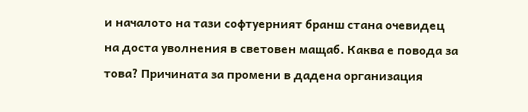и началото на тази софтуерният бранш стана очевидец на доста уволнения в световен мащаб. Каква е повода за това? Причината за промени в дадена организация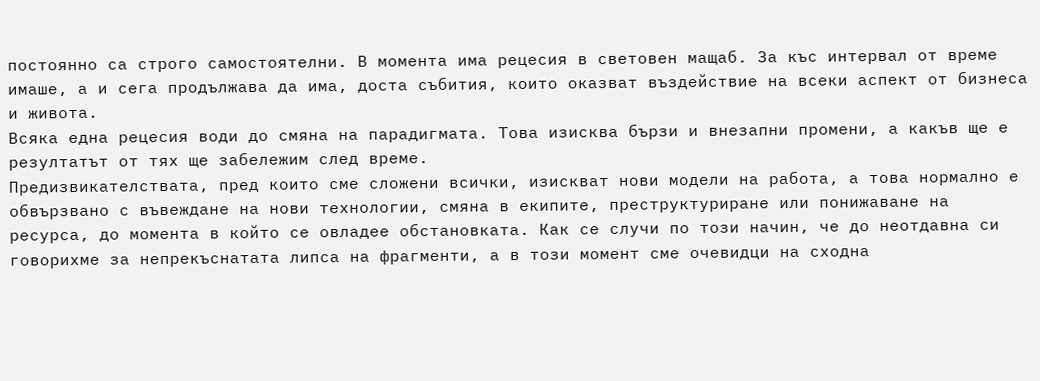постоянно са строго самостоятелни. В момента има рецесия в световен мащаб. За къс интервал от време имаше, а и сега продължава да има, доста събития, които оказват въздействие на всеки аспект от бизнеса и живота.
Всяка една рецесия води до смяна на парадигмата. Това изисква бързи и внезапни промени, а какъв ще е резултатът от тях ще забележим след време.
Предизвикателствата, пред които сме сложени всички, изискват нови модели на работа, а това нормално е обвързвано с въвеждане на нови технологии, смяна в екипите, преструктуриране или понижаване на ресурса, до момента в който се овладее обстановката. Как се случи по този начин, че до неотдавна си говорихме за непрекъснатата липса на фрагменти, а в този момент сме очевидци на сходна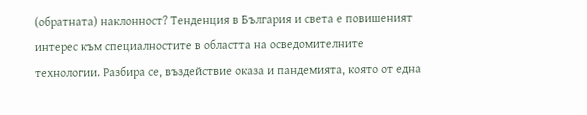(обратната) наклонност? Тенденция в България и света е повишеният интерес към специалностите в областта на осведомителните технологии. Разбира се, въздействие оказа и пандемията, която от една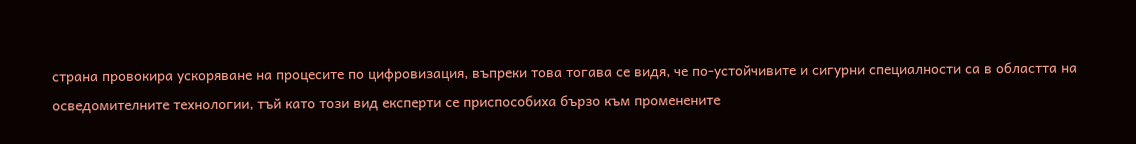страна провокира ускоряване на процесите по цифровизация, въпреки това тогава се видя, че по-устойчивите и сигурни специалности са в областта на осведомителните технологии, тъй като този вид експерти се приспособиха бързо към променените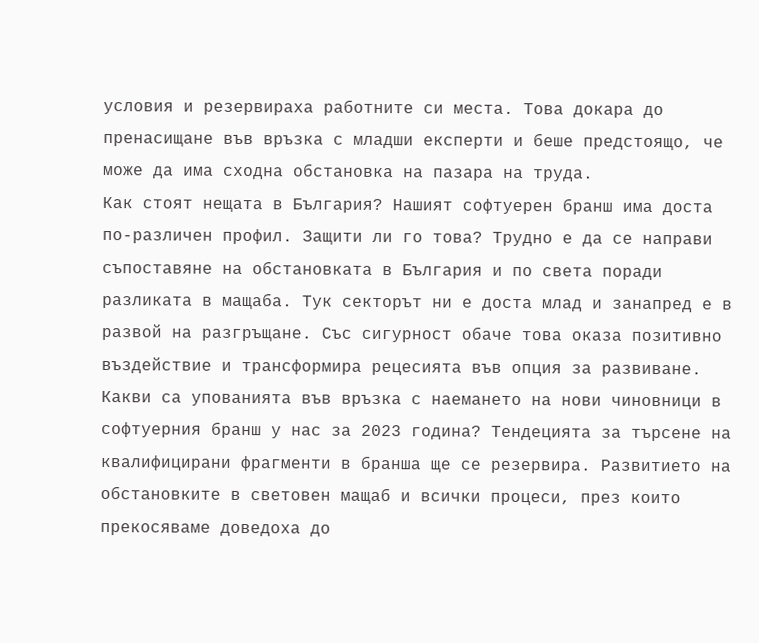условия и резервираха работните си места. Това докара до пренасищане във връзка с младши експерти и беше предстоящо, че може да има сходна обстановка на пазара на труда.
Как стоят нещата в България? Нашият софтуерен бранш има доста по-различен профил. Защити ли го това? Трудно е да се направи съпоставяне на обстановката в България и по света поради разликата в мащаба. Тук секторът ни е доста млад и занапред е в развой на разгръщане. Със сигурност обаче това оказа позитивно въздействие и трансформира рецесията във опция за развиване. Какви са упованията във връзка с наемането на нови чиновници в софтуерния бранш у нас за 2023 година? Тендецията за търсене на квалифицирани фрагменти в бранша ще се резервира. Развитието на обстановките в световен мащаб и всички процеси, през които прекосяваме доведоха до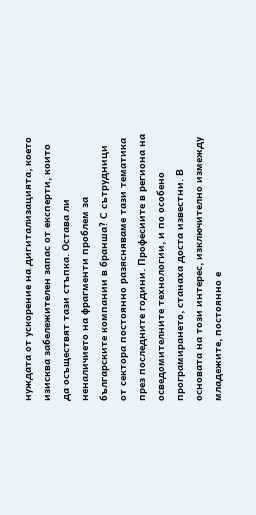нуждата от ускорение на дигитализацията, което изисква забележителен запас от експерти, които да осъществят тази стъпка. Остава ли неналичието на фрагменти проблем за българските компании в бранша? С сътрудници от сектора постоянно разясняваме тази тематика през последните години. Професиите в региона на осведомителните технологии, и по особено програмирането, станаха доста известни. В основата на този интерес, изключително измежду младежите, постоянно е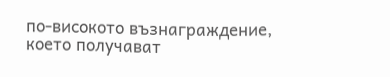по-високото възнаграждение, което получават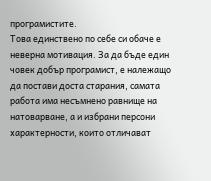програмистите.
Това единствено по себе си обаче е неверна мотивация. За да бъде един човек добър програмист, е належащо да постави доста старания, самата работа има несъмнено равнище на натоварване, а и избрани персони характерности, които отличават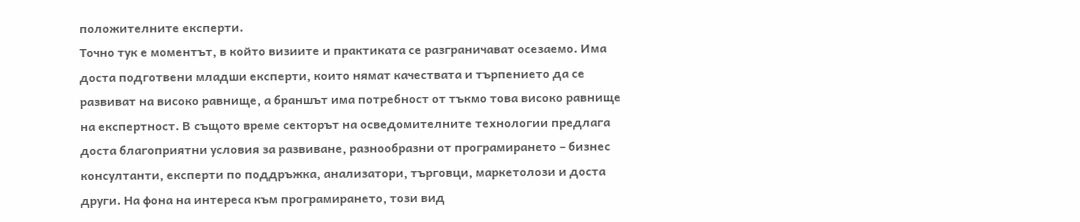положителните експерти.
Точно тук е моментът, в който визиите и практиката се разграничават осезаемо. Има доста подготвени младши експерти, които нямат качествата и търпението да се развиват на високо равнище, а браншът има потребност от тъкмо това високо равнище на експертност. В същото време секторът на осведомителните технологии предлага доста благоприятни условия за развиване, разнообразни от програмирането – бизнес консултанти, експерти по поддръжка, анализатори, търговци, маркетолози и доста други. На фона на интереса към програмирането, този вид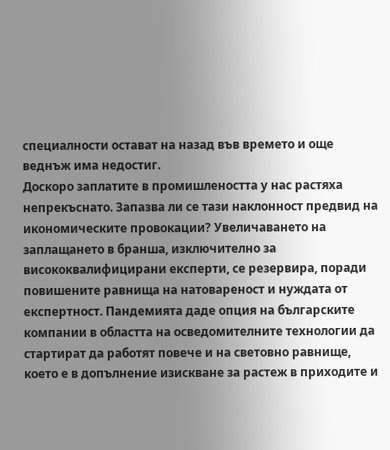специалности остават на назад във времето и още веднъж има недостиг.
Доскоро заплатите в промишлеността у нас растяха непрекъснато. Запазва ли се тази наклонност предвид на икономическите провокации? Увеличаването на заплащането в бранша, изключително за висококвалифицирани експерти, се резервира, поради повишените равнища на натовареност и нуждата от експертност. Пандемията даде опция на българските компании в областта на осведомителните технологии да стартират да работят повече и на световно равнище, което е в допълнение изискване за растеж в приходите и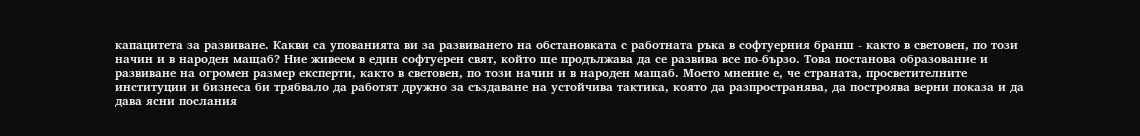капацитета за развиване. Какви са упованията ви за развиването на обстановката с работната ръка в софтуерния бранш - както в световен, по този начин и в народен мащаб? Ние живеем в един софтуерен свят, който ще продължава да се развива все по-бързо. Това постанова образование и развиване на огромен размер експерти, както в световен, по този начин и в народен мащаб. Моето мнение е, че страната, просветителните институции и бизнеса би трябвало да работят дружно за създаване на устойчива тактика, която да разпространява, да построява верни показа и да дава ясни послания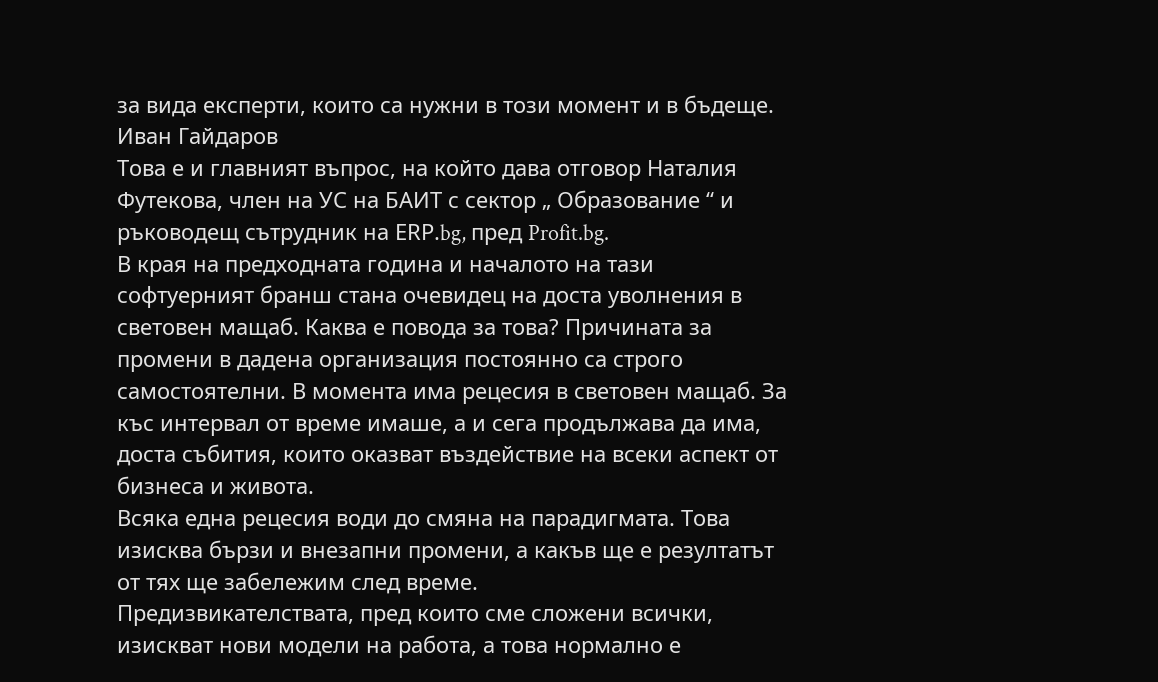за вида експерти, които са нужни в този момент и в бъдеще.
Иван Гайдаров
Това е и главният въпрос, на който дава отговор Наталия Футекова, член на УС на БАИТ с сектор „ Образование “ и ръководещ сътрудник на ЕRP.bg, пред Profit.bg.
В края на предходната година и началото на тази софтуерният бранш стана очевидец на доста уволнения в световен мащаб. Каква е повода за това? Причината за промени в дадена организация постоянно са строго самостоятелни. В момента има рецесия в световен мащаб. За къс интервал от време имаше, а и сега продължава да има, доста събития, които оказват въздействие на всеки аспект от бизнеса и живота.
Всяка една рецесия води до смяна на парадигмата. Това изисква бързи и внезапни промени, а какъв ще е резултатът от тях ще забележим след време.
Предизвикателствата, пред които сме сложени всички, изискват нови модели на работа, а това нормално е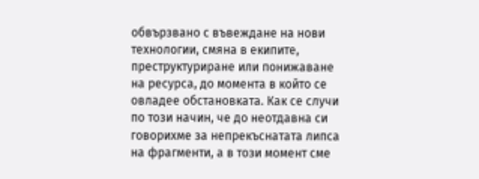обвързвано с въвеждане на нови технологии, смяна в екипите, преструктуриране или понижаване на ресурса, до момента в който се овладее обстановката. Как се случи по този начин, че до неотдавна си говорихме за непрекъснатата липса на фрагменти, а в този момент сме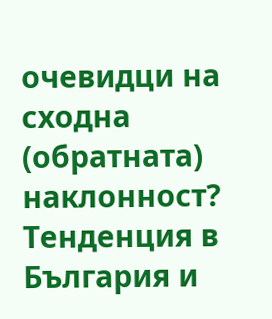очевидци на сходна (обратната) наклонност? Тенденция в България и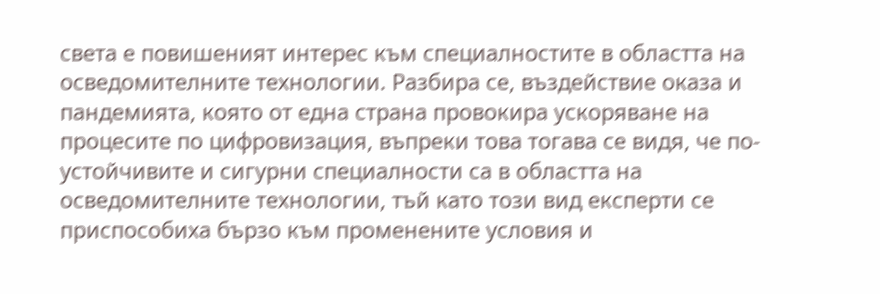света е повишеният интерес към специалностите в областта на осведомителните технологии. Разбира се, въздействие оказа и пандемията, която от една страна провокира ускоряване на процесите по цифровизация, въпреки това тогава се видя, че по-устойчивите и сигурни специалности са в областта на осведомителните технологии, тъй като този вид експерти се приспособиха бързо към променените условия и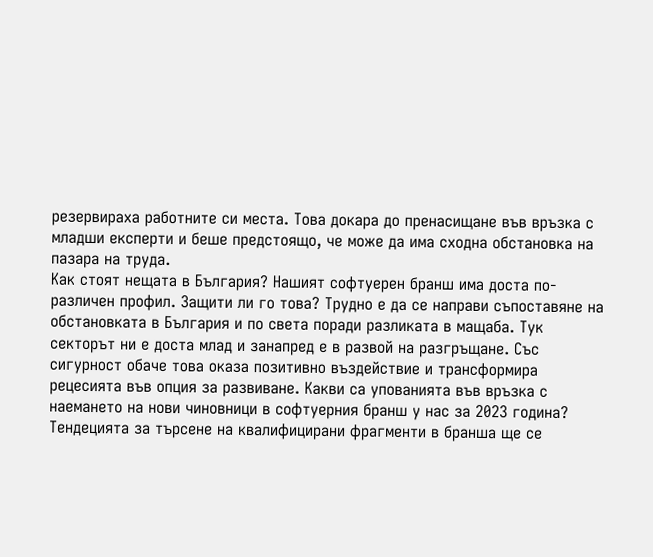резервираха работните си места. Това докара до пренасищане във връзка с младши експерти и беше предстоящо, че може да има сходна обстановка на пазара на труда.
Как стоят нещата в България? Нашият софтуерен бранш има доста по-различен профил. Защити ли го това? Трудно е да се направи съпоставяне на обстановката в България и по света поради разликата в мащаба. Тук секторът ни е доста млад и занапред е в развой на разгръщане. Със сигурност обаче това оказа позитивно въздействие и трансформира рецесията във опция за развиване. Какви са упованията във връзка с наемането на нови чиновници в софтуерния бранш у нас за 2023 година? Тендецията за търсене на квалифицирани фрагменти в бранша ще се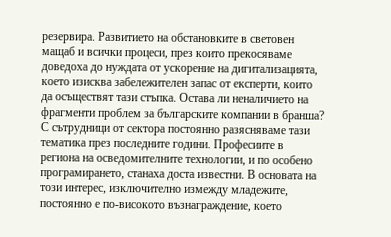резервира. Развитието на обстановките в световен мащаб и всички процеси, през които прекосяваме доведоха до нуждата от ускорение на дигитализацията, което изисква забележителен запас от експерти, които да осъществят тази стъпка. Остава ли неналичието на фрагменти проблем за българските компании в бранша? С сътрудници от сектора постоянно разясняваме тази тематика през последните години. Професиите в региона на осведомителните технологии, и по особено програмирането, станаха доста известни. В основата на този интерес, изключително измежду младежите, постоянно е по-високото възнаграждение, което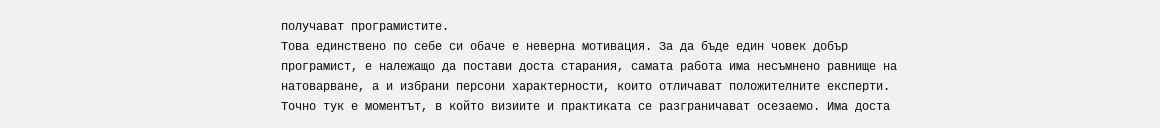получават програмистите.
Това единствено по себе си обаче е неверна мотивация. За да бъде един човек добър програмист, е належащо да постави доста старания, самата работа има несъмнено равнище на натоварване, а и избрани персони характерности, които отличават положителните експерти.
Точно тук е моментът, в който визиите и практиката се разграничават осезаемо. Има доста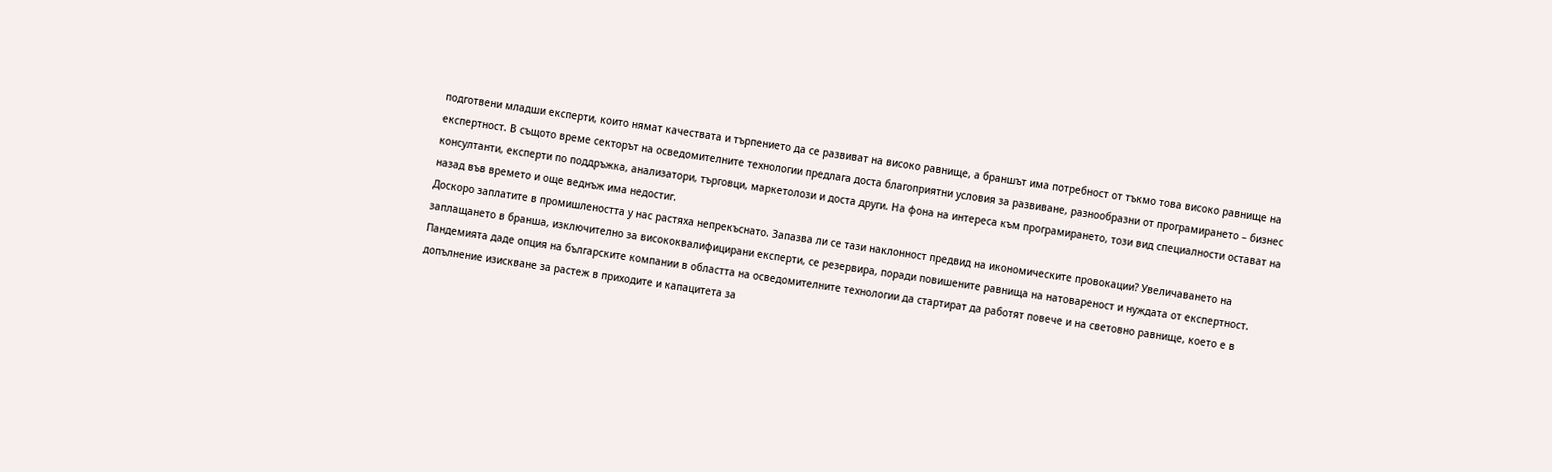подготвени младши експерти, които нямат качествата и търпението да се развиват на високо равнище, а браншът има потребност от тъкмо това високо равнище на експертност. В същото време секторът на осведомителните технологии предлага доста благоприятни условия за развиване, разнообразни от програмирането – бизнес консултанти, експерти по поддръжка, анализатори, търговци, маркетолози и доста други. На фона на интереса към програмирането, този вид специалности остават на назад във времето и още веднъж има недостиг.
Доскоро заплатите в промишлеността у нас растяха непрекъснато. Запазва ли се тази наклонност предвид на икономическите провокации? Увеличаването на заплащането в бранша, изключително за висококвалифицирани експерти, се резервира, поради повишените равнища на натовареност и нуждата от експертност. Пандемията даде опция на българските компании в областта на осведомителните технологии да стартират да работят повече и на световно равнище, което е в допълнение изискване за растеж в приходите и капацитета за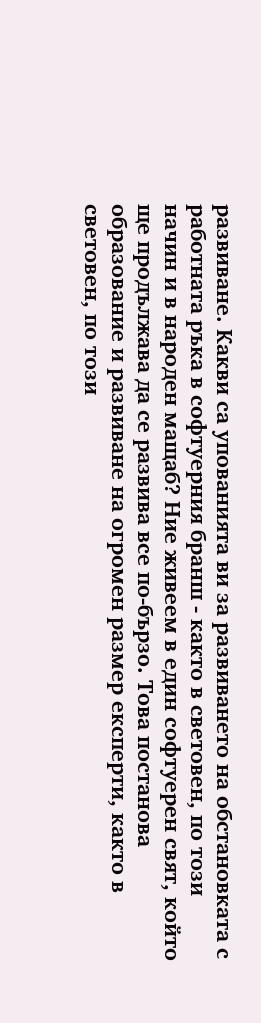развиване. Какви са упованията ви за развиването на обстановката с работната ръка в софтуерния бранш - както в световен, по този начин и в народен мащаб? Ние живеем в един софтуерен свят, който ще продължава да се развива все по-бързо. Това постанова образование и развиване на огромен размер експерти, както в световен, по този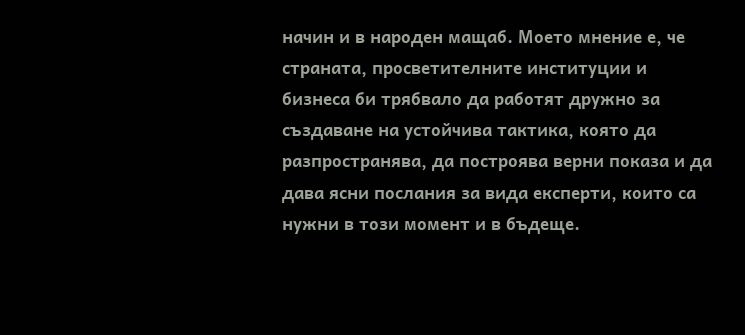начин и в народен мащаб. Моето мнение е, че страната, просветителните институции и бизнеса би трябвало да работят дружно за създаване на устойчива тактика, която да разпространява, да построява верни показа и да дава ясни послания за вида експерти, които са нужни в този момент и в бъдеще.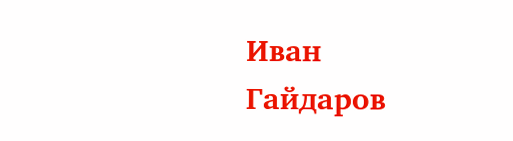Иван Гайдаров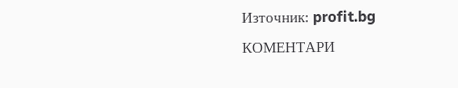Източник: profit.bg
КОМЕНТАРИ